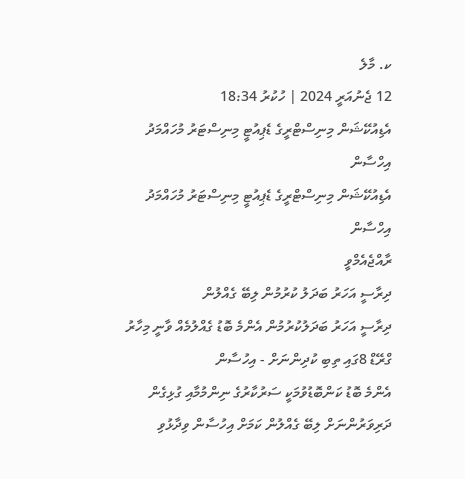ކ. މާލެ
12 ޖެނުއަރީ 2024 | ހުކުރު 18:34
އެޑިއުކޭޝަން މިނިސްޓްރީގެ ޑެޕިއުޓީ މިނިސްޓަރު މުހައްމަދު އިހްސާން
އެޑިއުކޭޝަން މިނިސްޓްރީގެ ޑެޕިއުޓީ މިނިސްޓަރު މުހައްމަދު އިހްސާން
ރާއްޖެއެމްވީ
ދިރާސީ އަހަރު ބަދަލު ކުރުމުން ލިބޭ ގެއްލުން
ދިރާސީ އަހަރު ބަދަލުކުރުމުން އެންމެ ބޮޑު ގެއްލުމެއް ވާނީ މިހާރު ގްރޭޑް 8ގައި ތިބި ކުދިންނަށް - އިހުސާން
އެންމެ ބޮޑު ކަންބޮޑުވުމަކީ ސަރުކާރުގެ ނިންމުމާއި ގުޅިގެން ދަރިވަރުންނަށް ލިބޭ ގެއްލުން ކަމަށް އިހުސާން ވިދާޅުވި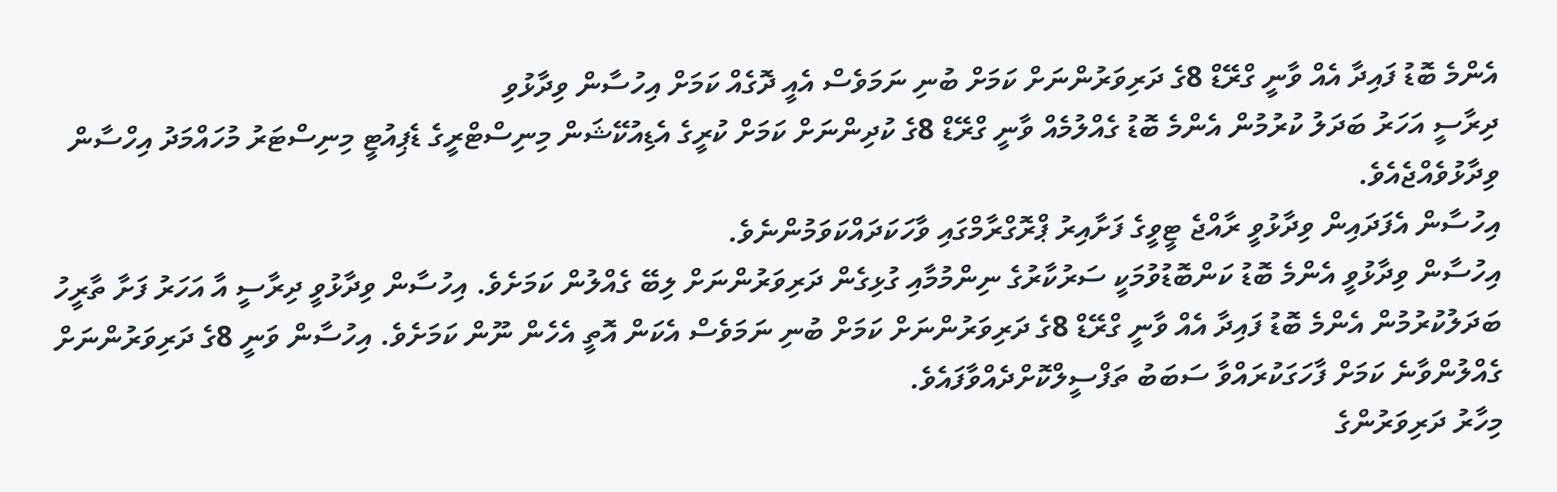އެންމެ ބޮޑު ފައިދާ އެއް ވާނީ ގްރޭޑް 8ގެ ދަރިވަރުންނަށް ކަމަށް ބުނި ނަމަވެސް އެއީ ދޮގެއް ކަމަށް އިހުސާން ވިދާޅުވި
ދިރާސީ އަހަރު ބަދަލު ކުރުމުން އެންމެ ބޮޑު ގެއްލުމެއް ވާނީ ގްރޭޑް 8ގެ ކުދިންނަށް ކަމަށް ކުރީގެ އެޑިއުކޭޝަން މިނިސްޓްރީގެ ޑެޕިއުޓީ މިނިސްޓަރު މުހައްމަދު އިހްސާން ވިދާޅުވެއްޖެއެވެ.
އިހުސާން އެފަދައިން ވިދާޅުވީ ރާއްޖެ ޓީވީގެ ފަށާއިރު ޕްރޮގްރާމްގައި ވާހަކަދައްކަވަމުންނެވެ.
އިހުސާން ވިދާޅުވީ އެންމެ ބޮޑު ކަންބޮޑުވުމަކީ ސަރުކާރުގެ ނިންމުމާއި ގުޅިގެން ދަރިވަރުންނަށް ލިބޭ ގެއްލުން ކަމަށެވެ. އިހުސާން ވިދާޅުވީ ދިރާސީ އާ އަހަރު ފަށާ ތާރީހު ބަދަލުކުރުމުން އެންމެ ބޮޑު ފައިދާ އެއް ވާނީ ގްރޭޑް 8ގެ ދަރިވަރުންނަށް ކަމަށް ބުނި ނަމަވެސް އެކަން އޮތީ އެހެން ނޫން ކަމަށެވެ. އިހުސާން ވަނީ 8ގެ ދަރިވަރުންނަށް ގެއްލުންވާނެ ކަމަށް ފާހަގަކުރައްވާ ސަބަބު ތަފްސީލްކޮށްދެއްވާފައެވެ.
މިހާރު ދަރިވަރުންގެ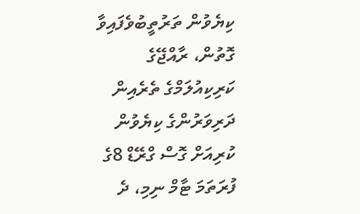ކިޔެވުން ތަރުތީބުވެފައިވާ ގޮތުން، ރާއްޖޭގެ ކަރިކިއުލަމްގެ ތެރެއިން ދަރިވަރުންގެ ކިޔެވުން ކުރިއަށް ގޮސް ގްރޭޑް 8ގެ ފުރަތަމަ ޓާމް ނިމި، ދެ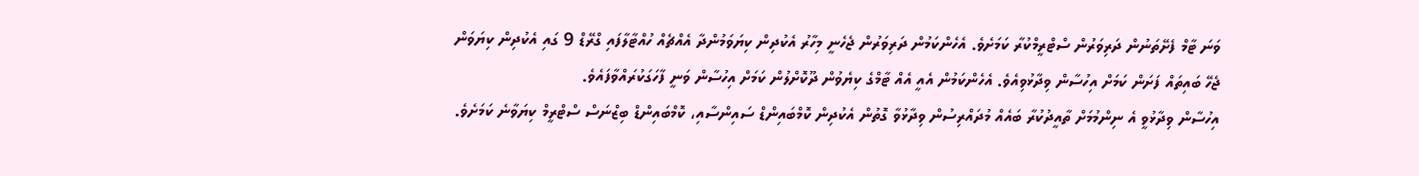ވަނަ ޓާމް ފެށޭތަނުން ދަރިވަރުން ސްޓްރީމްކުރާ ކަމަށެވެ. އެހެންކަމުން ދަރިވަރުން ޖެހެނީ މިހާރު އެކުދިން ކިޔަވަމުންދާ އެއްޗެއް ހުއްޓާލާފައި ގްރޭޑް 9 ގައި އެކުދިން ކިޔަވަން ޖެހޭ ބައިތައް ފަށަން ކަމަށް އިހުސާން ވިދާޅުވިއެވެ. އެހެންކަމުން އެއީ އެއް ޓާމްގެ ކިޔެވުން ދޫކޮށްލުން ކަމަށް އިހުސާން ވަނީ ފާހަގަކުރައްވާފައެވެ.
އިހުސާން ވިދާޅުވީ އެ ނިންމުމަށް ތާއީދުކުރާ ބައެއް މުދައްރިސުން ވިދާޅުވާ ގޮތުން އެކުދިން ކޮމްބައިންޑް ސައިންސާއި، ކޮމްބައިންޑް ބިޒްނަސް ސްޓްރީމް ކިޔަވާނެ ކަމަށެވެ.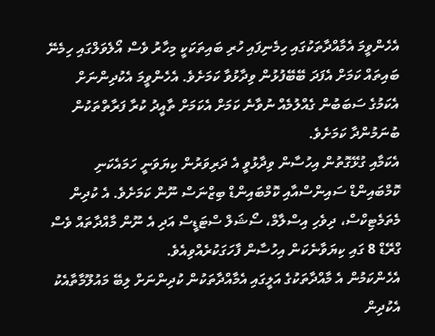އެހެންވީމަ އެމާއްދާތަކުގައި ހިމެނިފައި ހުރި ބައިތަކަކީ މިހާރު ވެސް އޯލެވަލްގައި ހިމެނޭ ބައިތައް ކަމަށް އެފަދަ ބޭބޭފުޅުން ވިދާޅުވާ ކަމަށެވެ. އެހެންވީމަ އެކުދިންނަށް އެކަމުގެ ސަބަބުން ގެއްލުމެއް ނުވާނެ ކަމަށް އެކަމަށް ތާއީދު ކުރާ ފަރާތްތަކުން ބުނަމުންދާ ކަމަށެވެ.
އެކަމާއި ގުޅޭގޮތުން އިހުސާން ވިދާޅުވީ އެ ދަރިވަރުން ކިޔަވަނީ ހަމައެކަނި ކޮމްބައިންޑް ސައިންސްއާއި ކޮމްބައިންޑް ބިޒްނަސް ނޫން ކަމަށެވެ. އެ ކުދިން މެތަމެޓިކްސް، ދިވެހި އިސްލާމް، ސޯޝަލް ސްޓަޑީސް އަދި އެ ނޫން މާއްދާތައް ވެސް ގްރޭޑް 8 ގައި ކިޔަވާނެކަން އިހުސާން ފާހަގަކުރެއްވިއެވެ.
އެހެންކަމުން އެ މާއްދާތަކުގެ އަލީގައި އެމާއްދާތަކުން ކުދިންނަށް ލިބޭ މައުލޫމާތާއެކު އެކުދިން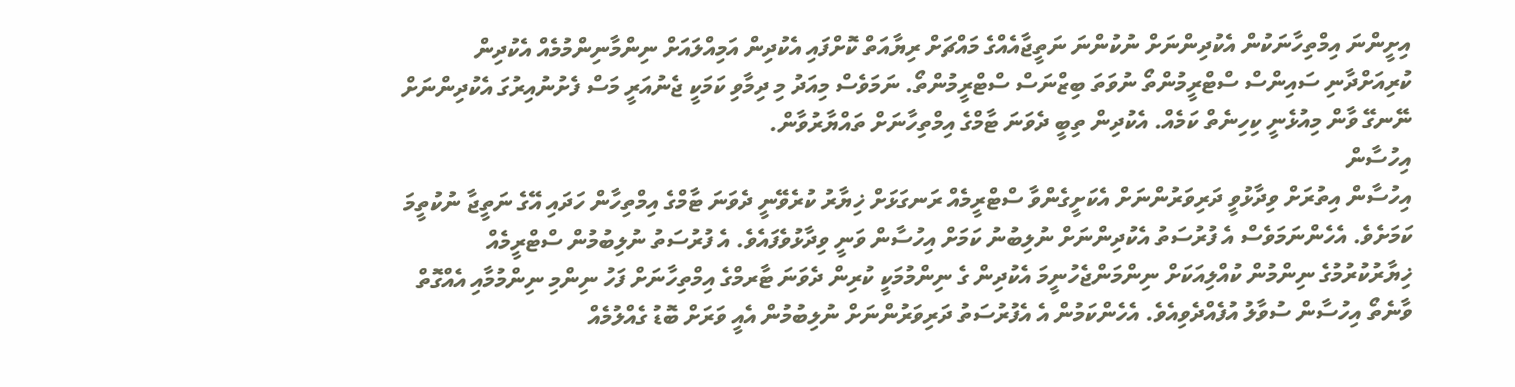އިށީންނަ އިމްތިހާނަކުން އެކުދިންނަށް ނުކުންނަ ނަތީޖާއެއްގެ މައްޗަށް ރިޔާއަތް ކޮށްފައި އެކުދިން އަމިއްލައަށް ނިންމާނިންމުމެއް އެކުދިން ކުރިއަށްދާނި ސައިންސް ސްޓްރީމުންތޯ ނުވަތަ ބިޒްނަސް ސްޓްރީމުންތޯ. ނަމަވެސް މިއަދު މި ދިމާވި ކަމަކީ ޖެނުއަރީ މަސް ފެށުނުއިރުގަ އެކުދިންނަށް ނޭނގޭ ވާން މިއުޅެނީ ކިހިނެތް ކަމެއް. އެކުދިން ތިބީ ދެވަނަ ޓާމްގެ އިމްތިހާނަށް ތައްޔާރުވާން.
އިހުސާން
އިހުސާން އިތުރަށް ވިދާޅުވީ ދަރިވަރުންނަށް އެކަށީގެންވާ ސްޓްރީމެއް ރަނގަޅަށް ޚިޔާރު ކުރެވޭނީ ދެވަނަ ޓާމްގެ އިމްތިހާން ހަދައި އޭގެ ނަތީޖާ ނުކުތީމަ ކަމަށެވެ. އެހެންނަމަވެސް އެ ފުރުސަތު އެކުދިންނަށް ނުލިބުނު ކަމަށް އިހުސާން ވަނީ ވިދާޅުވެފައެވެ. އެ ފުރުސަތު ނުލިބުމުން ސްޓްރީމެއް ޚިޔާރުކުރުމުގެ ނިންމުން ކުއްލިއަކަށް ނިންމަންޖެހުނީމަ އެކުދިން ގެ ނިންމުމަކީ ކުރިން ދެވަނަ ޓާރމްގެ އިމްތިހާނަށް ފަހު ނިންމި ނިންމުމާއި އެއްގޮތް ވާނެތޯ އިހުސާން ސުވާލު އުފެއްދެވިއެވެ. އެހެންކަމުން އެ އެފުރުސަތު ދަރިވަރުންނަށް ނުލިބުމުން އެއީ ވަރަށް ބޮޑު ގެއްލުމެއް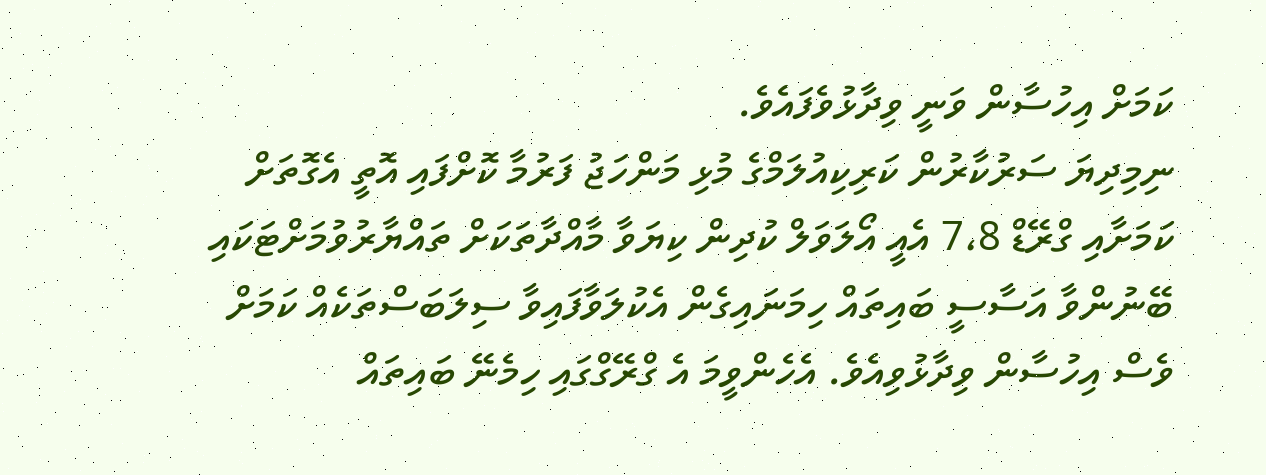ކަމަށް އިހުސާން ވަނީ ވިދާޅުވެފައެވެ.
ނިމިދިޔަ ސަރުކާރުން ކަރިކިއުލަމްގެ މުޅި މަންހަޖު ފަރުމާ ކޮށްފައި އޮތީ އެގޮތަށް ކަމަށާއި ގްރޭޑް 7،8 އެއީ އޯލަވަލް ކުދިން ކިޔަވާ މާއްދާތަކަށް ތައްޔާރުވުމަށްޓަކައި ބޭނުންވާ އަސާސީ ބައިތައް ހިމަނައިގެން އެކުލަވާފައިވާ ސިލަބަސްތަކެއް ކަމަށް ވެސް އިހުސާން ވިދާޅުވިއެވެ. އެހެންވީމަ އެ ގްރޭގްގައި ހިމެނޭ ބައިތައް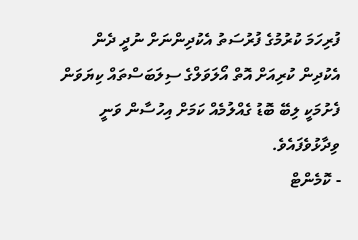ފުރިހަމަ ކުރުމުގެ ފުރުސަތު އެކުދިންނަށް ނުދީ ދެން އެކުދިން ކުރިއަށް އޮތް އޯލަވަލްގެ ސިލަބަސްތައް ކިޔަވަން ފެށުމަކީ ލިބޭ ބޮޑު ގެއްލުމެއް ކަމަށް އިހުސާން ވަނީ ވިދާޅުވެފައެވެ.
- ކޮމެންޓް